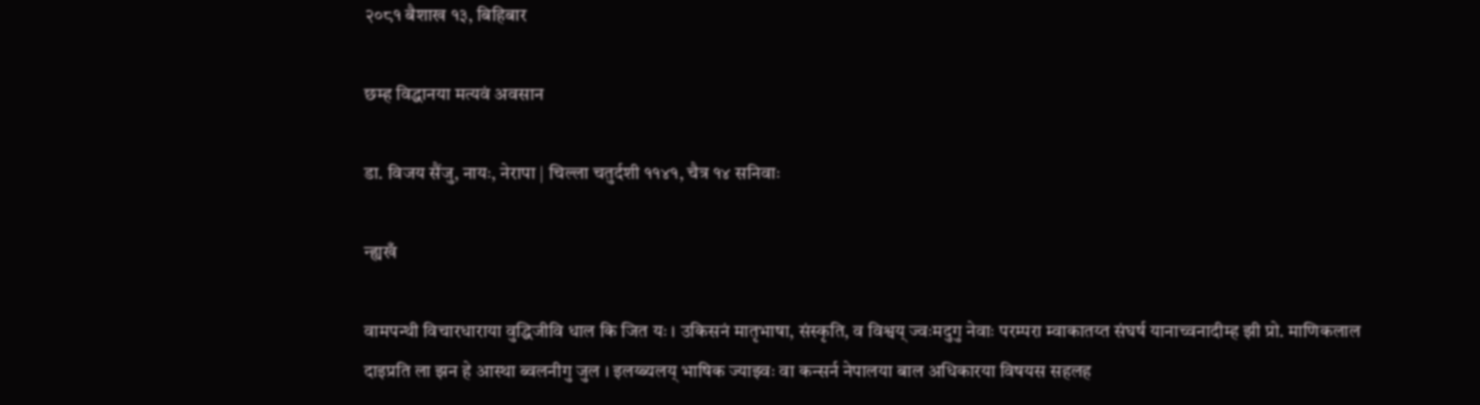२०८१ बैशाख १३, बिहिबार

छम्ह विद्धानया मत्यवं अवसान

डा. विजय सैंजु, नायः, नेरापा | चिल्ला चतुर्दशी ११४१, चैत्र १४ सनिवाः

न्ह्यखँ

वामपन्थी विचारधाराया वुद्धिजीवि धाल कि जित यः । उकिसनं मातृभाषा, संस्कृति, व विश्वय् ज्वःमदुगु नेवाः परम्परा म्वाकातय्त संघर्ष यानाच्वनादीम्ह झी प्रो. माणिकलाल दाइप्रति ला झन हे आस्था ब्वलनीगु जुल । इलय्ब्यलय् भाषिक ज्याझ्वः वा कन्सर्न नेपालया बाल अधिकारया विषयस सहलह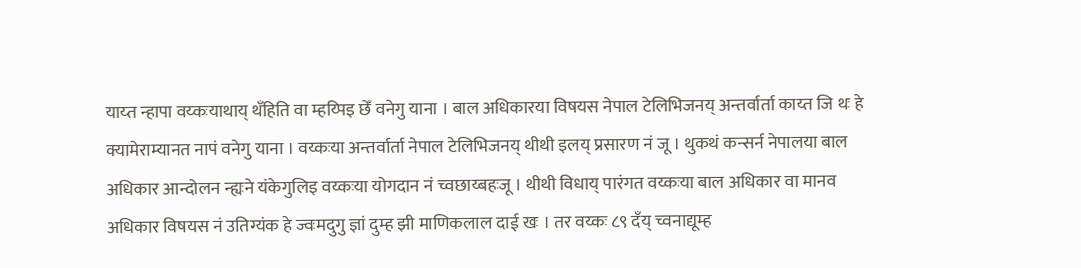याय्त न्हापा वय्कःयाथाय् थँहिति वा म्हय्पिइ छेँ वनेगु याना । बाल अधिकारया विषयस नेपाल टेलिभिजनय् अन्तर्वार्ता काय्त जि थः हे क्यामेराम्यानत नापं वनेगु याना । वय्कःया अन्तर्वार्ता नेपाल टेलिभिजनय् थीथी इलय् प्रसारण नं जू । थुकथं कन्सर्न नेपालया बाल अधिकार आन्दोलन न्ह्यःने यंकेगुलिइ वय्कःया योगदान नं च्वछाय्बहःजू । थीथी विधाय् पारंगत वय्कःया बाल अधिकार वा मानव अधिकार विषयस नं उतिग्यंक हे ज्वःमदुगु ज्ञां दुम्ह झी माणिकलाल दाई खः । तर वय्कः ८९ दँय् च्वनाद्यूम्ह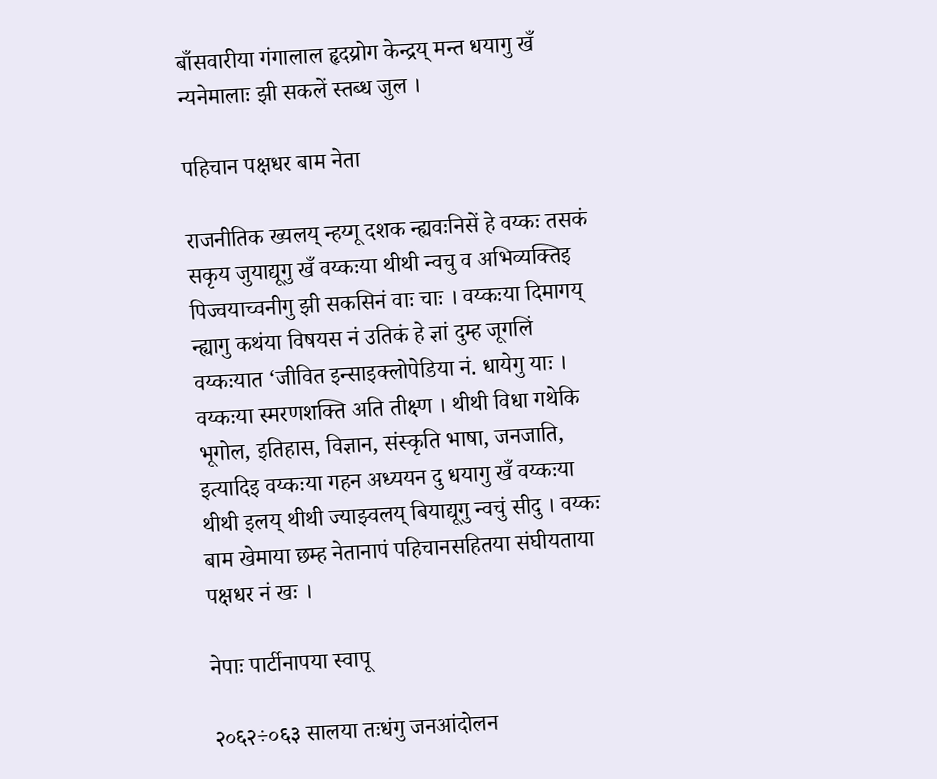बाँसवारीया गंगालाल हृदय्रोग केन्द्रय् मन्त धयागु खँ न्यनेमालाः झी सकलें स्तब्ध जुल ।

पहिचान पक्षधर बाम नेता

राजनीतिक ख्यलय् न्हय्गू दशक न्ह्यवःनिसें हे वय्कः तसकं सकृय जुयाद्यूगु खँ वय्कःया थीथी न्वचु व अभिव्यक्तिइ पिज्वयाच्वनीगु झी सकसिनं वाः चाः । वय्कःया दिमागय् न्ह्यागु कथंया विषयस नं उतिकं हे ज्ञां दुम्ह जूगलिं वय्कःयात ‘जीवित इन्साइक्लोपेडिया नं. धायेगु याः । वय्कःया स्मरणशक्ति अति तीक्ष्ण । थीथी विधा गथेकि भूगोल, इतिहास, विज्ञान, संस्कृति भाषा, जनजाति, इत्यादिइ वय्कःया गहन अध्ययन दु धयागु खँ वय्कःया थीथी इलय् थीथी ज्याझ्वलय् बियाद्यूगु न्वचुं सीदु । वय्कः बाम खेमाया छम्ह नेतानापं पहिचानसहितया संघीयताया पक्षधर नं खः ।

नेपाः पार्टीनापया स्वापू

२०६२÷०६३ सालया तःधंगु जनआंदोलन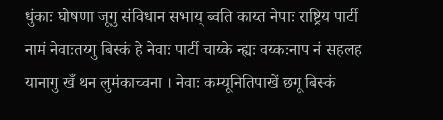धुंकाः घोषणा जूगु संविधान सभाय् ब्वति काय्त नेपाः राष्ट्रिय पार्टी नामं नेवाःतय्गु बिस्कं हे नेवाः पार्टी चाय्के न्ह्यः वय्कःनाप नं सहलह यानागु खँ थन लुमंकाच्वना । नेवाः कम्यूनितिपाखें छगू बिस्कं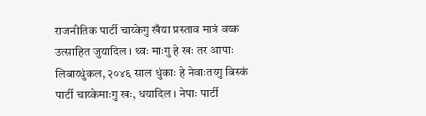राजनीतिक पार्टी चाय्केगु खँया प्रस्ताव मात्रं वय्क उत्साहित जुयादिल । थ्वः माःगु हे खः तर आपाः लिबाय्धुंकल, २०४६ साल धुंकाः हे नेवाःतय्गु बिस्कं पार्टी चाय्केमाःगु खः, धयादिल । नेपाः पार्टी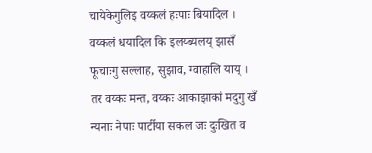चायेकेगुलिइ वय्कलं हःपाः बियादिल । वय्कलं धयादिल कि इलय्ब्यलय् झासँ फूचाःगु सल्लाह, सुझाव, ग्वाहालि याय् । तर वय्कः मन्त, वय्कः आकाझाकां मदुगु खँ न्यनाः नेपाः पार्टीया सकल जः दुःखित व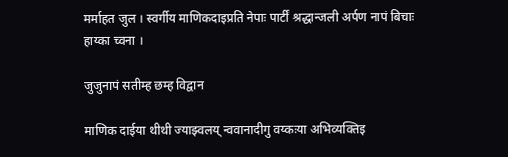मर्माहत जुल । स्वर्गीय माणिकदाइप्रति नेपाः पार्टीं श्रद्धान्जली अर्पण नापं बिचाः हाय्का च्वना ।

जुजुनापं सतीम्ह छम्ह विद्वान

माणिक दाईया थीथी ज्याझ्वलय् न्ववानादीगु वय्कःया अभिव्यक्तिइ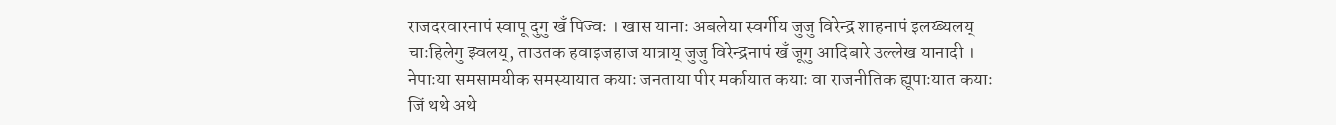राजदरवारनापं स्वापू दुगु खँ पिज्वः । खास यानाः अबलेया स्वर्गीय जुजु विरेन्द्र शाहनापं इलय्ब्यलय् चाःहिलेगु झ्वलय्, ताउतक हवाइजहाज यात्राय् जुजु विरेन्द्रनापं खँ जूगु आदिबारे उल्लेख यानादी । नेपाःया समसामयीक समस्यायात कयाः जनताया पीर मर्कायात कयाः वा राजनीतिक ह्यूपाःयात कयाः जिं थथे अथे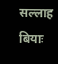सल्लाह बियाः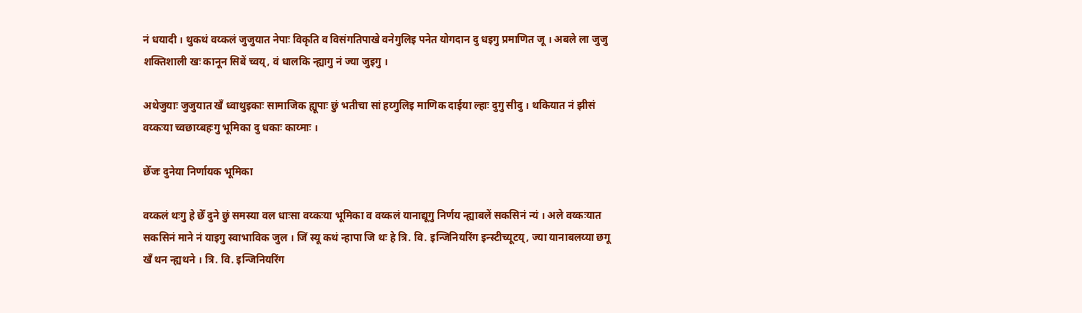नं धयादी । थुकथं वय्कलं जुजुयात नेपाः विकृति व विसंगतिपाखे वनेगुलिइ पनेत योगदान दु धइगु प्रमाणित जू । अबले ला जुजु शक्तिशाली खः कानून सिबें च्वय्, वं धालकि न्ह्यागु नं ज्या जुइगु ।

अथेजुयाः जुजुयात खँ ध्वाथुइकाः सामाजिक ह्यूपाः छुं भतीचा सां हय्गुलिइ माणिक दाईया ल्हाः दुगु सीदु । थकियात नं झीसं वय्कःया च्वछाय्बहःगु भूमिका दु धकाः काय्माः ।

छेँजः दुनेया निर्णायक भूमिका

वय्कलं थःगु हे छेँ दुने छुं समस्या वल धाःसा वय्कःया भूमिका व वय्कलं यानाद्यूगु निर्णय न्ह्याबलें सकसिनं न्यं । अले वय्कःयात सकसिनं माने नं याइगु स्वाभाविक जुल । जिं स्यू कथं न्हापा जि थः हे त्रि. वि. इन्जिनियरिंग इन्स्टीच्यूटय्, ज्या यानाबलय्या छगू खँ थन न्ह्यथने । त्रि. वि. इन्जिनियरिंग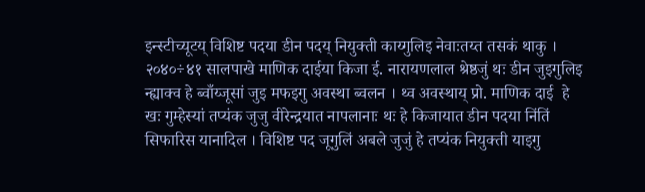इन्स्टीच्यूटय् विशिष्ट पदया डीन पदय् नियुक्ती काय्गुलिइ नेवाःतय्त तसकं थाकु । २०४०÷४१ सालपाखे माणिक दाईया किजा ई. नारायणलाल श्रेष्ठजुं थः डीन जुइगुलिइ न्ह्याक्व हे ब्वाँय्जूसां जुइ मफइगु अवस्था ब्वलन । थ्व अवस्थाय् प्रो. माणिक दाई  हे खः गुम्हेस्यां तप्यंक जुजु वीरेन्द्रयात नापलानाः थः हे किजायात डीन पदया निंतिं सिफारिस यानादिल । विशिष्ट पद जूगुलिं अबले जुजुं हे तप्यंक नियुक्ती याइगु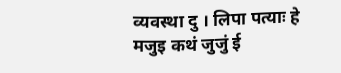व्यवस्था दु । लिपा पत्याः हे  मजुइ कथं जुजुं ई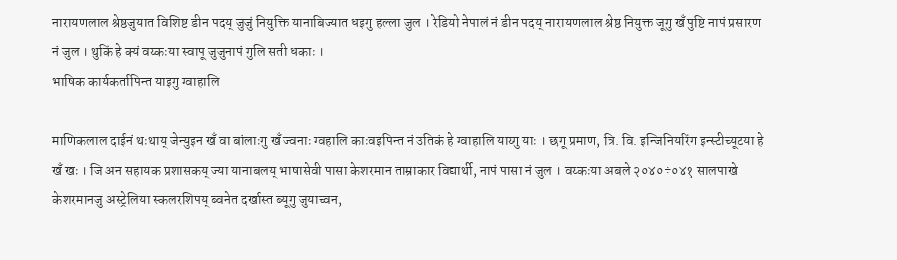नारायणलाल श्रेष्ठजुयात विशिष्ट डीन पदय् जुजुं नियुक्ति यानाबिज्यात धइगु हल्ला जुल । रेडियो नेपालं नं डीन पदय् नारायणलाल श्रेष्ठ नियुक्त जूगु खँ पुष्टि नापं प्रसारण नं जुल । थुकिं हे क्यं वय्कःया स्वापू जुजुनापं गुलि सती धकाः ।
भाषिक कार्यकर्तापिन्त याइगु ग्वाहालि

माणिकलाल दाईनं थःथाय् जेन्युइन खँ वा बांलाःगु खँ ज्वनाः ग्वहालि काःवइपिन्त नं उतिकं हे ग्वाहालि याय्गु याः । छगू प्रमाण, त्रि. वि. इन्जिनियरिंग इन्स्टीच्यूटया हे खँ खः । जि अन सहायक प्रशासकय् ज्या यानाबलय् भाषासेवी पासा केशरमान ताम्राकार विद्यार्थी, नापं पासा नं जुल । वय्कःया अबले २०४०÷०४१ सालपाखे केशरमानजु अस्ट्रेलिया स्कलरशिपय् ब्वनेत दर्खास्त ब्यूगु जुयाच्वन,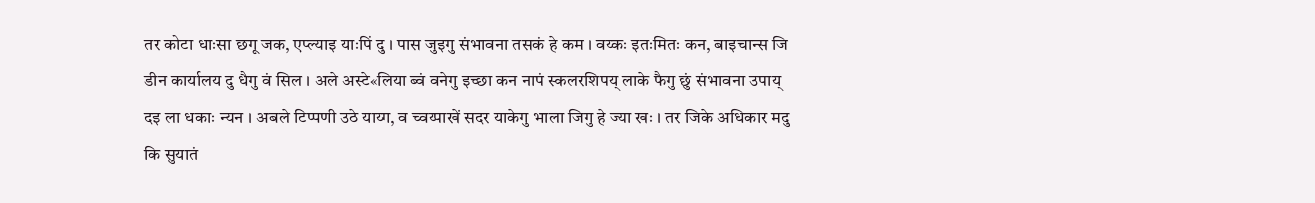तर कोटा धाःसा छगू जक, एप्ल्याइ याःपिं दु । पास जुइगु संभावना तसकं हे कम । वय्कः इतःमितः कन, बाइचान्स जि डीन कार्यालय दु धैगु वं सिल । अले अस्टे«लिया ब्वं वनेगु इच्छा कन नापं स्कलरशिपय् लाके फैगु छुं संभावना उपाय् दइ ला धकाः न्यन । अबले टिप्पणी उठे याय्ग, व च्वय्पाखें सदर याकेगु भाला जिगु हे ज्या खः । तर जिके अधिकार मदु कि सुयातं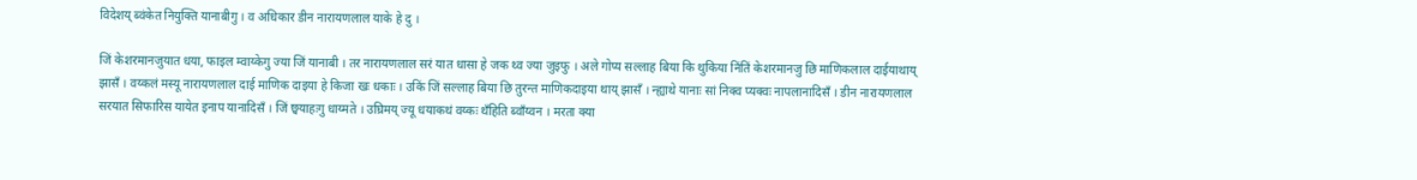विदेशय् ब्वंकेत नियुक्ति यानाबीगु । व अधिकार डीन नारायणलाल याके हे दु ।

जिं केशरमानजुयात धया, फाइल म्वाय्केगु ज्या जिं यानाबी । तर नारायणलाल सरं यात धासा हे जक थ्व ज्या जुइफु । अले गोप्य सल्लाह बिया कि थुकिया निंतिं केशरमानजु छि माणिकलाल दाईयाथाय् झासँ । वय्कलं मस्यू नारायणलाल दाई माणिक दाइया हे किजा खः धकाः । उकिं जिं सल्लाह बिया छि तुरन्त माणिकदाइया थाय् झासँ । न्ह्याथे यानाः सां निक्व प्यक्वः नापलानादिसँ । डीन नारायणलाल सरयात सिफारिस यायेत इनाप यानादिसँ । जिं छ्वयाहःगु धाय्मते । उघ्रिमय् ज्यू धयाकथं वय्कः थँहिति ब्वाँय्वन । मरता क्या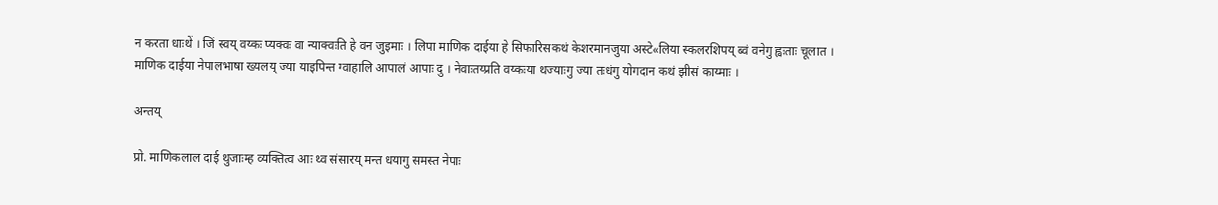न करता धाःथें । जिं स्वय् वय्कः प्यक्वः वा न्याक्वःति हे वन जुइमाः । लिपा माणिक दाईया हे सिफारिसकथं केशरमानजुया अस्टे«लिया स्कलरशिपय् ब्वं वनेगु ह्वःताः चूलात । माणिक दाईया नेपालभाषा ख्यलय् ज्या याइपिन्त ग्वाहालि आपालं आपाः दु । नेवाःतय्प्रति वय्कःया थज्याःगु ज्या तःधंगु योगदान कथं झीसं काय्माः ।

अन्तय्

प्रो. माणिकलाल दाई थुजाःम्ह व्यक्तित्व आः थ्व संसारय् मन्त धयागु समस्त नेपाः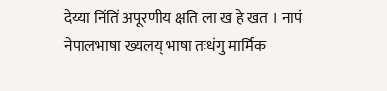देय्या निंतिं अपूरणीय क्षति ला ख हे खत । नापं नेपालभाषा ख्यलय् भाषा तःधंगु मार्मिक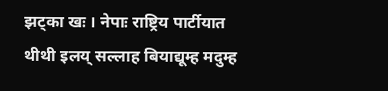झट्का खः । नेपाः राष्ट्रिय पार्टीयात थीथी इलय् सल्लाह बियाद्यूम्ह मदुम्ह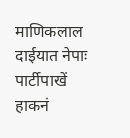माणिकलाल दाईयात नेपाः पार्टीपाखें हाकनं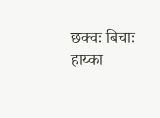छक्वः बिचाः हाय्का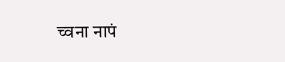च्वना नापं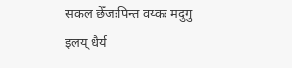सकल छेँजःपिन्त वय्कः मदुगु इलय् धैर्य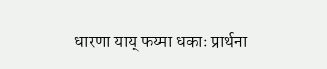धारणा याय् फय्मा धकाः प्रार्थना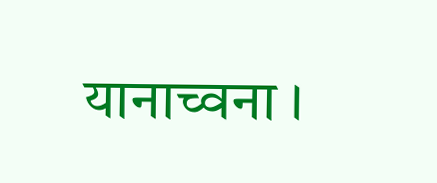यानाच्वना ।